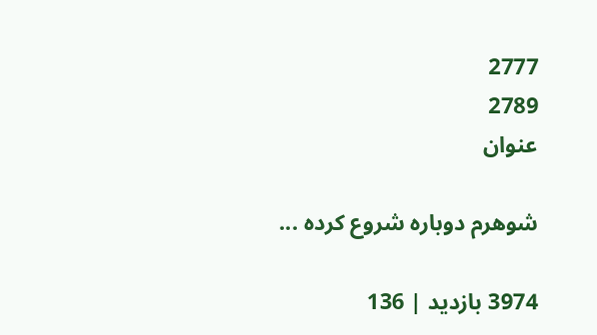2777
2789
عنوان

شوهرم دوباره شروع کرده ...

3974 بازدید | 136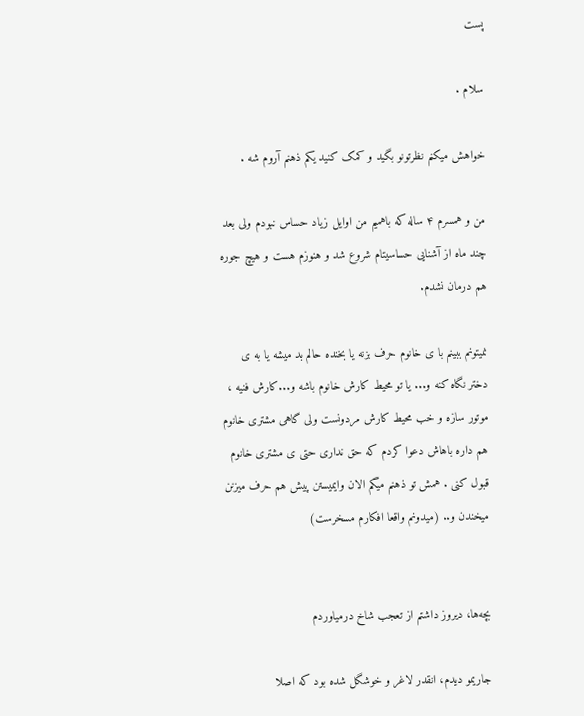پست

سلام .

خواهش میکنم نظرتونو بگید و کمک کنید یکم ذهنم آروم شه .

من و همسرم ۴ ساله که باهمیم من اوایل زیاد حساس نبودم ولی بعد چند ماه از آشنایی حساسیتام شروع شد و هنوزم هست و هیچ جوره هم درمان نشدم.

نمیتونم ببینم با ی خانوم حرف بزنه یا بخنده حالم بد میشه یا به ی دختر نگاه کنه و... یا تو محیط کارش خانوم باشه و...کارش فنیه ، موتور سازه و خب محیط کارش مردونست ولی گاهی مشتری خانوم هم داره باهاش دعوا کردم که حق نداری حتی ی مشتری خانوم قبول کنی . همش تو ذهنم میگم الان وایمیستن پیش هم حرف میزنن میخندن و.. (میدونم واقعا افکارم مسخرست)


بچه‌ها، دیروز داشتم از تعجب شاخ درمیاوردم

جاریمو دیدم، انقدر لاغر و خوشگل شده بود که اصلا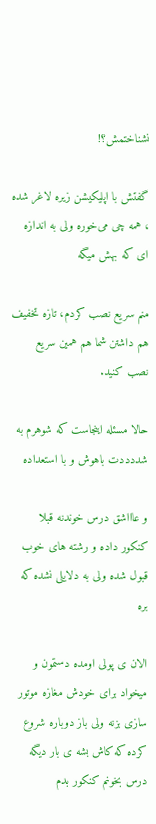نشناختمش؟!

گفتش با اپلیکیشن زیره لاغر شده ، همه چی می‌خوره ولی به اندازه ای که بهش میگه

منم سریع نصب کردم، تازه تخفیف هم داشتن شما هم همین سریع نصب کنید.

حالا مسئله اینجاست که شوهرم به شددددت باهوش و با استعداده

و عاااشق درس خوندنه قبلا کنکور داده و رشته های خوب قبول شده ولی به دلایلی نشده که بره

الان ی پولی اومده دستمون و میخواد برای خودش مغازه موتور سازی بزنه ولی باز دوباره شروع کرده که کاش بشه ی بار دیگه درس بخونم کنکور بدم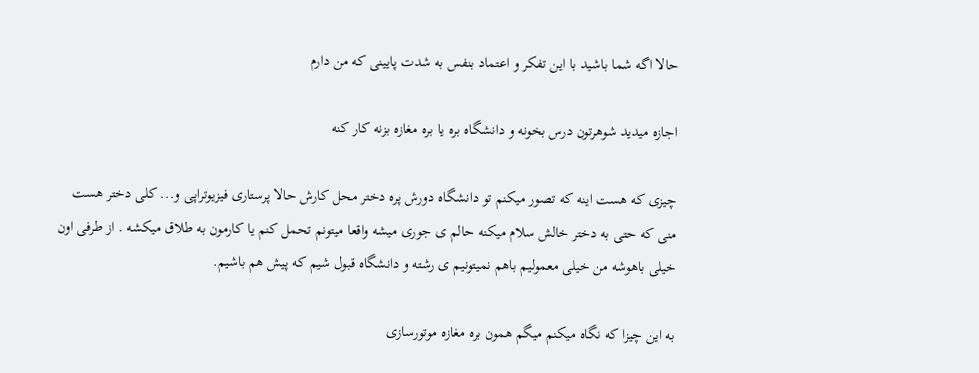حالا اگه شما باشید با این تفکر و اعتماد بنفس به شدت پایینی که من دارم

اجازه میدید شوهرتون درس بخونه و دانشگاه بره یا بره مغازه بزنه کار کنه

چیزی که هست اینه که تصور میکنم تو دانشگاه دورش پره دختر محل کارش حالا پرستاری فیزیوتراپی و... کلی دختر هست منی که حتی به دختر خالش سلام میکنه حالم ی جوری میشه واقعا میتونم تحمل کنم یا کارمون به طلاق میکشه . از طرفی اون خیلی باهوشه من خیلی معمولیم باهم نمیتونیم ی رشته و دانشگاه قبول شیم که پیش هم باشیم.

به این چیزا که نگاه میکنم میگم همون بره مغازه موتورسازی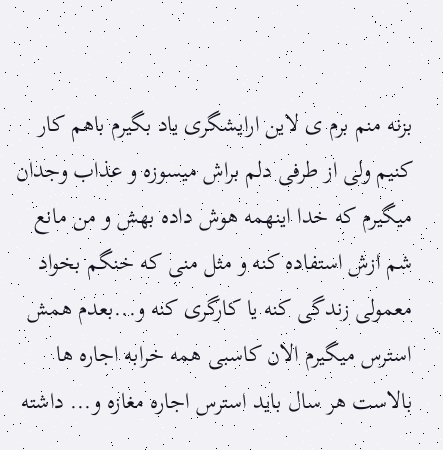بزنه منم برم ی لاین ارایشگری یاد بگیرم باهم کار کنیم ولی از طرفی دلم براش میسوزه و عذاب وجدان میگیرم که خدا اینهمه هوش داده بهش و من مانع شم ازش استفاده کنه و مثل منی که خنگم بخواد معمولی زندگی کنه یا کارگری کنه و...بعدم همش استرس میگیرم الان کاسبی همه خرابه اجاره ها بالاست هر سال باید استرس اجاره مغازه و... داشته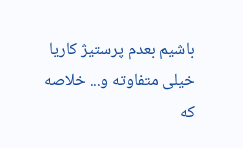باشیم بعدم پرستیژ کاریا خیلی متفاوته و... خلاصه که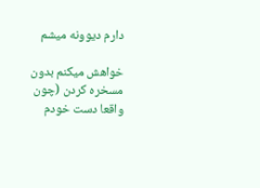دارم دیوونه میشم

خواهش میکنم بدون مسخره کردن (چون واقعا دست خودم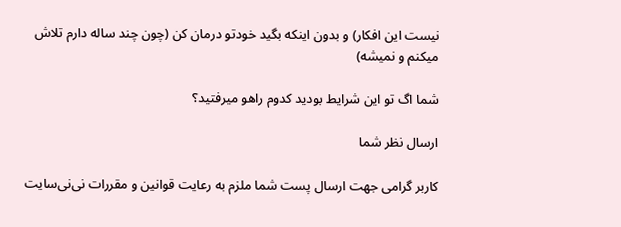نیست این افکار) و بدون اینکه بگید خودتو درمان کن (چون چند ساله دارم تلاش میکنم و نمیشه)

شما اگ تو این شرایط بودید کدوم راهو میرفتید؟

ارسال نظر شما

کاربر گرامی جهت ارسال پست شما ملزم به رعایت قوانین و مقررات نی‌نی‌سایت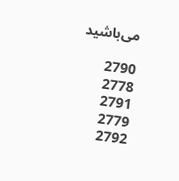می‌باشید

2790
2778
2791
2779
2792